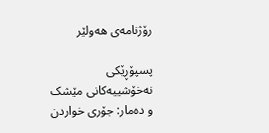رۆژنامەی ھەولێر

پسپۆڕێکی نەخۆشییەکانی مێشک و دەمار: جۆری خواردن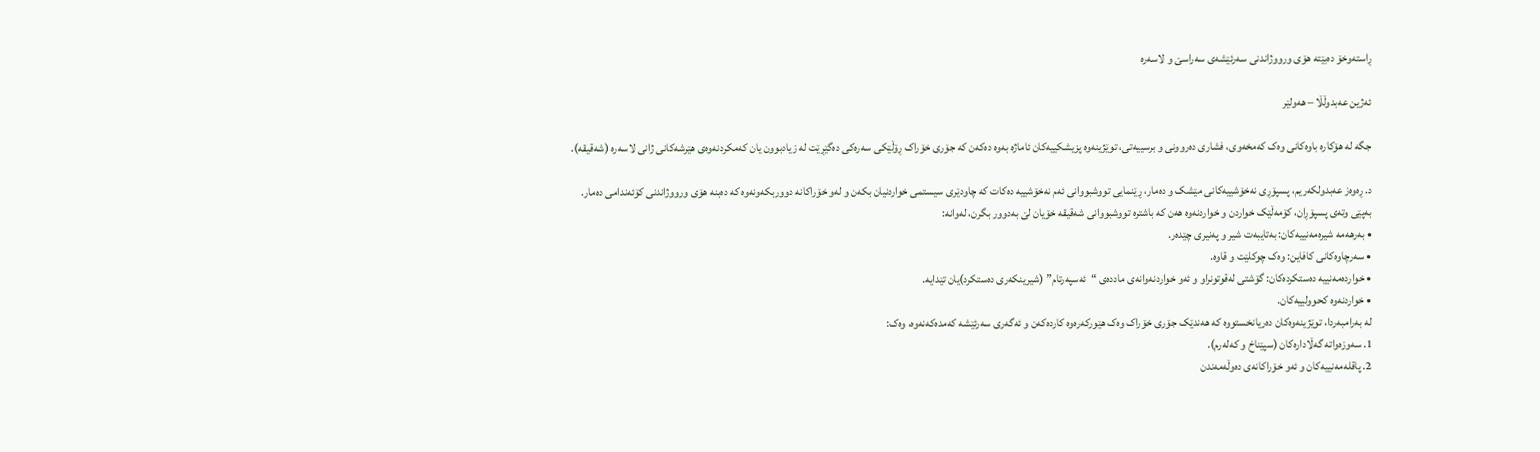ڕاستەوخۆ دەبێتە هۆی ورووژاندنی سەرئێشەی سەراسێ و لاسەرە

ئەژین عەبدوڵڵا – هەولێر

جگە لە هۆکارە باوەکانی وەک کەمخەوی، فشاری دەروونی و برسییەتی، توێژینەوە پزیشکییەکان ئاماژە بەوە دەکەن کە جۆری خۆراک ڕۆڵێكی سەرەکی دەگێڕێت لە زیادبوون یان کەمکردنەوەی هێرشەکانی ژانی لاسەرە (شەقیقە).

د. ڕەوەز عەبدولکەریم، پسپۆڕی نەخۆشییەکانی مێشک و دەمار، ڕێنمایی تووشبووانی ئەم نەخۆشییە دەکات کە چاودێری سیستمی خواردنیان بکەن و لەو خۆراکانە دووربکەونەوە کە دەبنە هۆی ورووژاندنی کۆئەندامی دەمار.
بەپێی وتەی پسپۆڕان، کۆمەڵێک خواردن و خواردنەوە هەن کە باشترە تووشبووانی شەقیقە خۆیان لێ بەدوور بگرن، لەوانە:
• بەرهەمە شیرەمەنییەکان: بەتایبەت شیر و پەنیری چێدەر.
• سەرچاوەکانی کافاین: وەک چوکلێت و قاوە.
• خواردەمەنییە دەستکردەکان: گۆشتی لەقوتونراو و ئەو خواردنەوانەی ماددەی “ئەسپەرتام” (شیرینکەری دەستکرد)یان تێدایە.
• خواردنەوە کحوولییەکان.
لە بەرامبەردا، توێژینەوەکان دەریانخستووە کە هەندێک جۆری خۆراک وەک هێورکەرەوە کاردەکەن و ئەگەری سەرئێشە کەمدەکەنەوە، وەک:
1. سەوزەواتە گەڵادارەکان (سپێناخ و کەلەرم).
2. پاقلەمەنییەکان و ئەو خۆراکانەی دەوڵەمەندن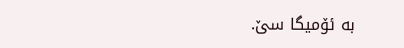بە ئۆمیگا سێ.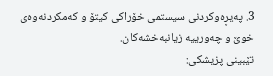3. پەیڕەوکردنی سیستمی خۆراکی کیتۆ و کەمکردنەوەی خوێ و چەورییە زیانبەخشەکان.
تێبینی پزیشکی: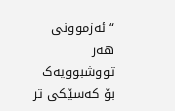“ئەزموونی هەر تووشبوویەک بۆ کەسێکی تر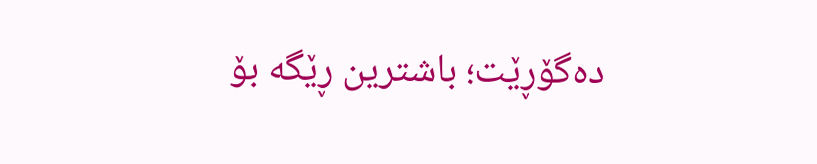دەگۆڕێت؛ باشترین ڕێگە بۆ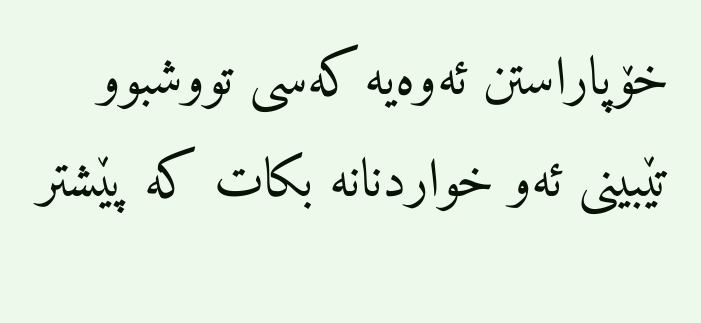خۆپاراستن ئەوەیە کەسی تووشبوو تێبینی ئەو خواردنانە بکات کە پێشتر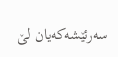سەرئێشەکەیان لێ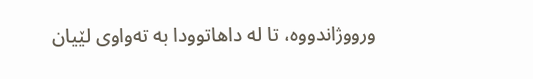ورووژاندووە، تا لە داهاتوودا بە تەواوی لێیان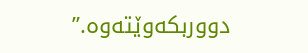دووربکەوێتەوە.”